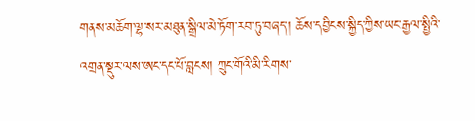གནས་མཆོག་ལྷ་སར་མཐུན་སྒྲིལ་མེ་ཏོག་རབ་ཏུ་བཞད་། ཆོས་དབྱིངས་སྐྱིད་ཀྱིས་ཡང་རྒྱལ་སྤྱིའི་འགྲན་སྡུར་ལས་ཨང་དང་པོ་བླངས། ཀྲུང་གོའི་མི་རིགས་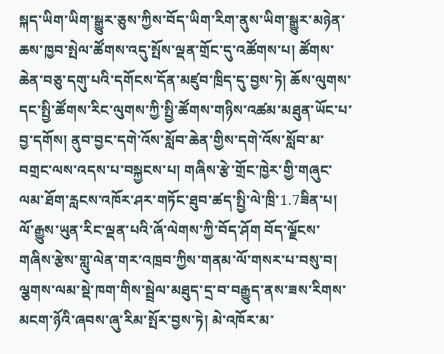སྐད་ཡིག་ཡིག་སྒྱུར་ཅུས་ཀྱིས་བོད་ཡིག་རིག་ནུས་ཡིག་སྒྱུར་མཉེན་ཆས་ཁྱབ་སྤེལ་ཚོགས་འདུ་སྤོས་ལྡན་གྲོང་དུ་འཚོགས་པ། ཚོགས་ཆེན་བཅུ་དགུ་པའི་དགོངས་དོན་མཛུབ་ཁྲིད་དུ་བྱས་ཏེ། ཆོས་ལུགས་དང་སྤྱི་ཚོགས་རིང་ལུགས་ཀྱི་སྤྱི་ཚོགས་གཉིས་འཚམ་མཐུན་ཡོང་པ་བྱ་དགོས། ནུབ་བྱང་དགེ་འོས་སློབ་ཆེན་གྱིས་དགེ་འོས་སློབ་མ་བགྲང་ལས་འདས་པ་བསྐྱངས་པ། གཞིས་རྩེ་གྲོང་ཁྱེར་གྱི་གཞུང་ལམ་ཐོག་རླངས་འཁོར་ཤར་གཏོང་ཐུབ་ཚད་སྤྱི་ལེ་ཁྲི་1.7ཟིན་པ། ལོ་རྒྱུས་ཡུན་རིང་ལྡན་པའི་ཞོ་ལེགས་ཀྱི་བོད་ཤོག བོད་ལྗོངས་གཞིས་རྩེས་གླུ་ལེན་གར་འཁྲབ་ཀྱིས་གནམ་ལོ་གསར་པ་བསུ་བ། ལྕགས་ལམ་སྡེ་ཁག་གིས་སྦྲེལ་མཐུད་དྲ་བ་བརྒྱུད་ནས་ཟས་རིགས་མངག་ཉོའི་ཞབས་ཞུ་རིམ་སྤོར་བྱས་ཏེ། མེ་འཁོར་མ་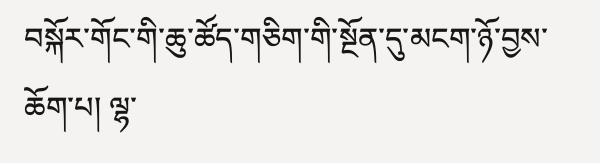བསྐོར་གོང་གི་ཆུ་ཚོད་གཅིག་གི་སྔོན་དུ་མངག་ཉོ་བྱས་ཆོག་པ། ལྷ་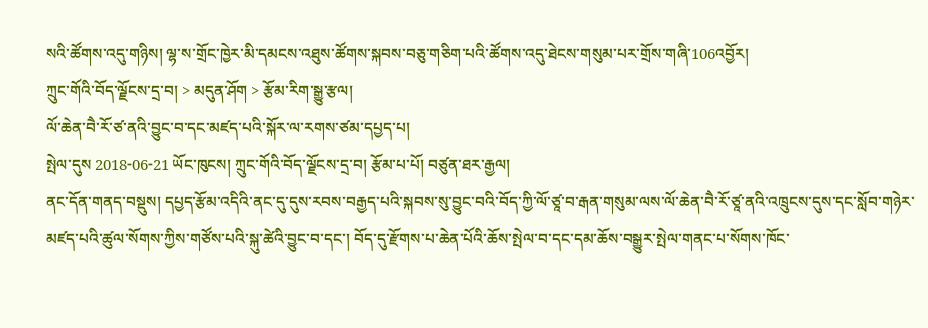སའི་ཚོགས་འདུ་གཉིས། ལྷ་ས་གྲོང་ཁྱེར་མི་དམངས་འཐུས་ཚོགས་སྐབས་བཅུ་གཅིག་པའི་ཚོགས་འདུ་ཐེངས་གསུམ་པར་གྲོས་གཞི་106འབྱོར།
ཀྲུང་གོའི་བོད་ལྗོངས་དྲ་བ། > མདུན་ཤོག > རྩོམ་རིག་སྒྱུ་རྩལ།
ལོ་ཆེན་བཻ་རོ་ཙ་ནའི་བྱུང་བ་དང་མཛད་པའི་སྐོར་ལ་རགས་ཙམ་དཔྱད་པ།
སྤེལ་དུས 2018-06-21 ཡོང་ཁུངས། ཀྲུང་གོའི་བོད་ལྗོངས་དྲ་བ། རྩོམ་པ་པོ། བཙུན་ཐར་རྒྱལ།
ནང་དོན་གནད་བསྡུས། དཔྱད་རྩོམ་འདིའི་ནང་དུ་དུས་རབས་བརྒྱད་པའི་སྐབས་སུ་བྱུང་བའི་བོད་ཀྱི་ལོ་ཙཱ་བ་རྒན་གསུམ་ལས་ལོ་ཆེན་བཻ་རོ་ཙཱ་ནའི་འཁྲུངས་དུས་དང་སློབ་གཉེར་མཛད་པའི་ཚུལ་སོགས་ཀྱིས་གཙོས་པའི་སྐུ་ཚེའི་བྱུང་བ་དང་། བོད་དུ་རྫོགས་པ་ཆེན་པོའི་ཆོས་སྤེལ་བ་དང་དམ་ཆོས་བསྒྱུར་སྤེལ་གནང་པ་སོགས་ཁོང་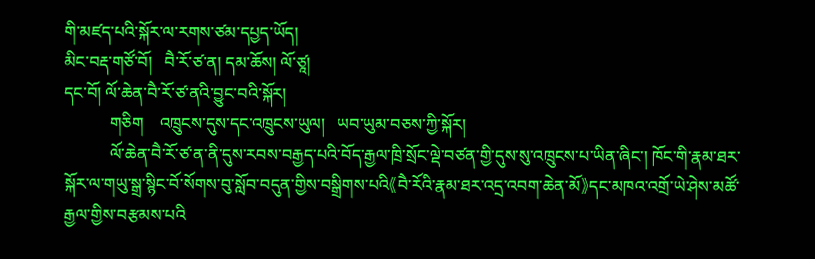གི་མཛད་པའི་སྐོར་ལ་རགས་ཙམ་དཔྱད་ཡོད།
མིང་བརྡ་གཙོ་བོ།   བཻ་རོ་ཙ་ན། དམ་ཆོས། ལོ་ཙཱ།
དང་བོ། ལོ་ཆེན་བཻ་རོ་ཙ་ནའི་བྱུང་བའི་སྐོར།
           གཅིག    འཁྲུངས་དུས་དང་འཁྲུངས་ཡུལ།   ཡབ་ཡུམ་བཅས་ཀྱི་སྐོར།
           ལོ་ཆེན་བཻ་རོ་ཙ་ན་ནི་དུས་རབས་བརྒྱད་པའི་བོད་རྒྱལ་ཁྲི་སྲོང་ལྡེ་བཙན་གྱི་དུས་སུ་འཁྲུངས་པ་ཡིན་ཞིང་། ཁོང་གི་རྣམ་ཐར་སྐོར་ལ་གཡུ་སྒྲ་སྙིང་བོ་སོགས་བུ་སློབ་བདུན་གྱིས་བསྒྲིགས་པའི《བཻ་རོའི་རྣམ་ཐར་འདྲ་འབག་ཆེན་མོ》དང་མཁའ་འགྲོ་ཡེ་ཤེས་མཚོ་རྒྱལ་གྱིས་བརྩམས་པའི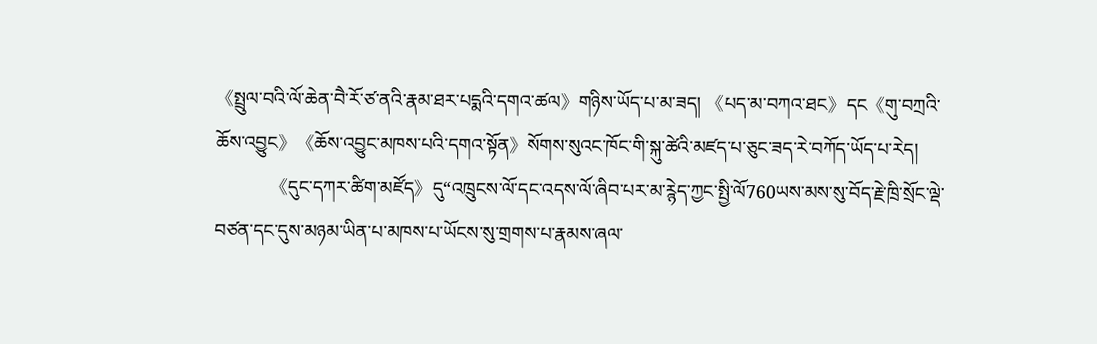《སྤྲུལ་བའི་ལོ་ཆེན་བཻ་རོ་ཙ་ནའི་རྣམ་ཐར་པདྨའི་དགའ་ཚལ》གཉིས་ཡོད་པ་མ་ཟད། 《པད་མ་བཀའ་ཐང》དང《གུ་བཀྲའི་ཆོས་འབྱུང》《ཆོས་འབྱུང་མཁས་པའི་དགའ་སྟོན》སོགས་སུའང་ཁོང་གི་སྐུ་ཚེའི་མཛད་པ་ཅུང་ཟད་རེ་བཀོད་ཡོད་པ་རེད།
           《དུང་དཀར་ཚིག་མཛོད》དུ“འཁྲུངས་ལོ་དང་འདས་ལོ་ཞིབ་པར་མ་ཪྙེད་ཀྱང་སྤྱི་ལོ760ཡས་མས་སུ་བོད་རྗེ་ཁྲི་སྲོང་ལྡེ་བཙན་དང་དུས་མཉམ་ཡིན་པ་མཁས་པ་ཡོངས་སུ་གྲགས་པ་རྣམས་ཞལ་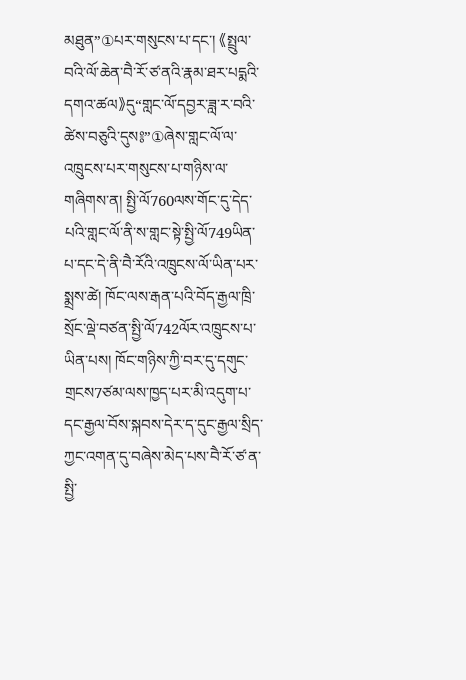མཐུན”①པར་གསུངས་པ་དང་། 《སྤྲུལ་བའི་ལོ་ཆེན་བཻ་རོ་ཙ་ནའི་རྣམ་ཐར་པདྨའི་དགའ་ཚལ》དུ“གླང་ལོ་དབྱར་ཟླ་ར་བའི་ཚེས་བཅུའི་དུས༔”①ཞེས་གླང་ལོ་ལ་འཁྲུངས་པར་གསུངས་པ་གཉིས་ལ་གཞིགས་ན། སྤྱི་ལོ760ལས་གོང་དུ་དེད་པའི་གླང་ལོ་ནི་ས་གླང་སྟེ་སྤྱི་ལོ749ཡིན་པ་དང་དེ་ནི་བཻ་རོའི་འཁྲུངས་ལོ་ཡིན་པར་སྨྲས་ཚེ། ཁོང་ལས་རྒན་པའི་བོད་རྒྱལ་ཁྲི་སྲོང་ལྡེ་བཙན་སྤྱི་ལོ742ལོར་འཁྲུངས་པ་ཡིན་པས། ཁོང་གཉིས་ཀྱི་བར་དུ་དགུང་གྲངས7ཙམ་ལས་ཁྱད་པར་མི་འདུག་པ་དང་རྒྱལ་བོས་སྐབས་དེར་ད་དུང་རྒྱལ་སྲིད་ཀྱང་འགན་དུ་བཞེས་མེད་པས་བཻ་རོ་ཙ་ན་སྤྱི་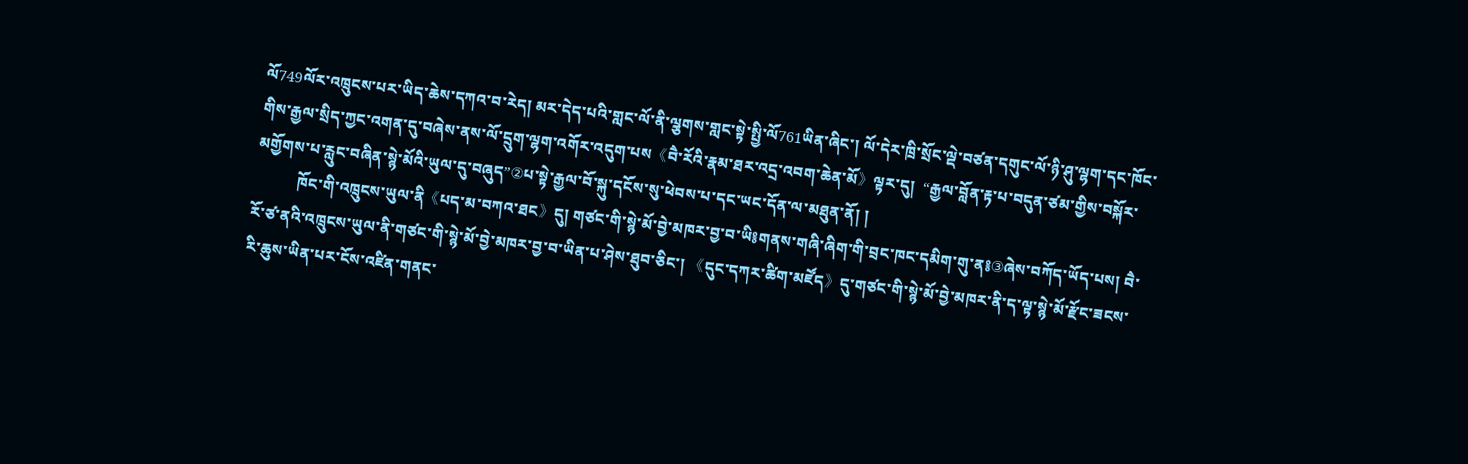ལོ749ལོར་འཁྲུངས་པར་ཡིད་ཆེས་དཀའ་བ་རེད། མར་དེད་པའི་གླང་ལོ་ནི་ལྕགས་གླང་སྟེ་སྤྱི་ལོ761ཡིན་ཞིང་། ལོ་དེར་ཁྲི་སྲོང་ལྡེ་བཙན་དགུང་ལོ་ཉི་ཤུ་ལྷག་དང་ཁོང་གིས་རྒྱལ་སྲིད་ཀྱང་འགན་དུ་བཞེས་ནས་ལོ་དྲུག་ལྷག་འགོར་འདུག་པས《བཻ་རོའི་རྣམ་ཐར་འདྲ་འབག་ཆེན་མོ》ལྟར་དུ།  “རྒྱལ་བློན་རྟ་པ་བདུན་ཙམ་གྱིས་བསྐོར་མགྱོགས་པ་རླུང་བཞིན་སྙེ་མོའི་ཡུལ་དུ་བཞུད”②པ་སྟེ་རྒྱལ་བོ་སྐུ་དངོས་སུ་ཕེབས་པ་དང་ཡང་དོན་ལ་མཐུན་ནོ། །
           ཁོང་གི་འཁྲུངས་ཡུལ་ནི《པད་མ་བཀའ་ཐང》དུ། གཙང་གི་སྙེ་མོ་བྱེ་མཁར་བྱ་བ་ཡི༔གནས་གཞི་ཞིག་གི་བྲང་ཁང་དམིག་གུ་ན༔③ཞེས་བཀོད་ཡོད་པས། བཻ་རོ་ཙ་ནའི་འཁྲུངས་ཡུལ་ནི་གཙང་གི་སྙེ་མོ་བྱེ་མཁར་བྱ་བ་ཡིན་པ་ཤེས་ཐུབ་ཅིང་། 《དུང་དཀར་ཚིག་མཛོད》དུ་གཙང་གི་སྙེ་མོ་བྱེ་མཁར་ནི་ད་ལྟ་སྙེ་མོ་རྫོང་ཟངས་རི་ཆུས་ཡིན་པར་ངོས་འཛིན་གནང་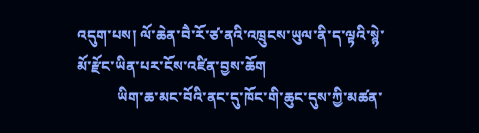འདུག་པས། ལོ་ཆེན་བཻ་རོ་ཙ་ནའི་འཁྲུངས་ཡུལ་ནི་ད་ལྟའི་སྙེ་མོ་རྫོང་ཡིན་པར་ངོས་འཛིན་བྱས་ཆོག
           ཡིག་ཆ་མང་བོའི་ནང་དུ་ཁོང་གི་ཆུང་དུས་ཀྱི་མཚན་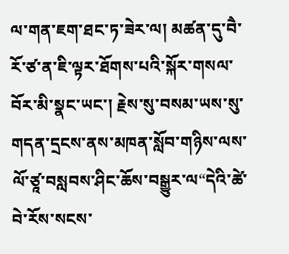ལ་གན་ཇག་ཐང་ཏ་ཟེར་ལ། མཚན་དུ་བཻ་རོ་ཙ་ན་ཇི་ལྟར་ཐོགས་པའི་སྐོར་གསལ་བོར་མི་སྣང་ཡང་། རྗེས་སུ་བསམ་ཡས་སུ་གདན་དྲངས་ནས་མཁན་སློབ་གཉིས་ལས་ལོ་ཙཱ་བསླབས་ཤིང་ཆོས་བསྒྱུར་ལ“དེའི་ཚེ་བེ་རོས་སངས་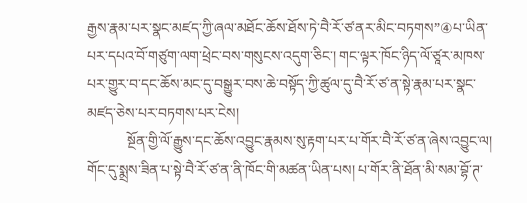རྒྱས་རྣམ་པར་སྣང་མཛད་ཀྱི་ཞལ་མཐོང་ཆོས་ཐོས་ཏེ་བཻ་རོ་ཙ་ནར་མིང་བཏགས”④པ་ཡིན་པར་དཔའ་བོ་གཙུག་ལག་ཕྲེང་བས་གསུངས་འདུག་ཅིང་། གང་ལྟར་ཁོང་ཉིད་ལོ་ཙཱར་མཁས་པར་གྱུར་བ་དང་ཆོས་མང་དུ་བསྒྱུར་བས་ཆེ་བསྟོད་ཀྱི་ཚུལ་དུ་བཻ་རོ་ཙ་ན་སྟེ་རྣམ་པར་སྣང་མཛད་ཅེས་པར་བཏགས་པར་ངེས།
           སྔོན་གྱི་ལོ་རྒྱུས་དང་ཆོས་འབྱུང་རྣམས་སུ་རྟག་པར་པ་གོར་བཻ་རོ་ཙ་ན་ཞེས་འབྱུང་ལ། གོང་དུ་སྨྲས་ཟིན་པ་སྟེ་བཻ་རོ་ཙ་ན་ནི་ཁོང་གི་མཚན་ཡིན་པས། པ་གོར་ནི་ཐོན་མི་སམ་བྷོ་ཊ་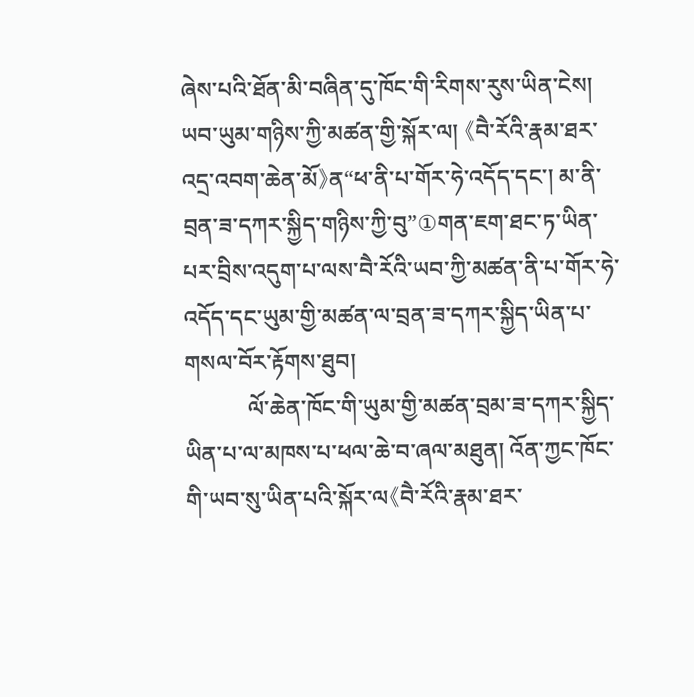ཞེས་པའི་ཐོན་མི་བཞིན་དུ་ཁོང་གི་རིགས་རུས་ཡིན་ངེས། ཡབ་ཡུམ་གཉིས་ཀྱི་མཚན་གྱི་སྐོར་ལ། 《བཻ་རོའི་རྣམ་ཐར་འདྲ་འབག་ཆེན་མོ》ན“ཕ་ནི་པ་གོར་ཧེ་འདོད་དང་། མ་ནི་བྲན་ཟ་དཀར་སྐྱིད་གཉིས་ཀྱི་བུ”①གན་ཇག་ཐང་ཏ་ཡིན་པར་བྲིས་འདུག་པ་ལས་བཻ་རོའི་ཡབ་ཀྱི་མཚན་ནི་པ་གོར་ཧེ་འདོད་དང་ཡུམ་གྱི་མཚན་ལ་བྲན་ཟ་དཀར་སྐྱིད་ཡིན་པ་གསལ་བོར་རྟོགས་ཐུབ།
           ལོ་ཆེན་ཁོང་གི་ཡུམ་གྱི་མཚན་བྲམ་ཟ་དཀར་སྐྱིད་ཡིན་པ་ལ་མཁས་པ་ཕལ་ཆེ་བ་ཞལ་མཐུན། འོན་ཀྱང་ཁོང་གི་ཡབ་སུ་ཡིན་པའི་སྐོར་ལ《བཻ་རོའི་རྣམ་ཐར་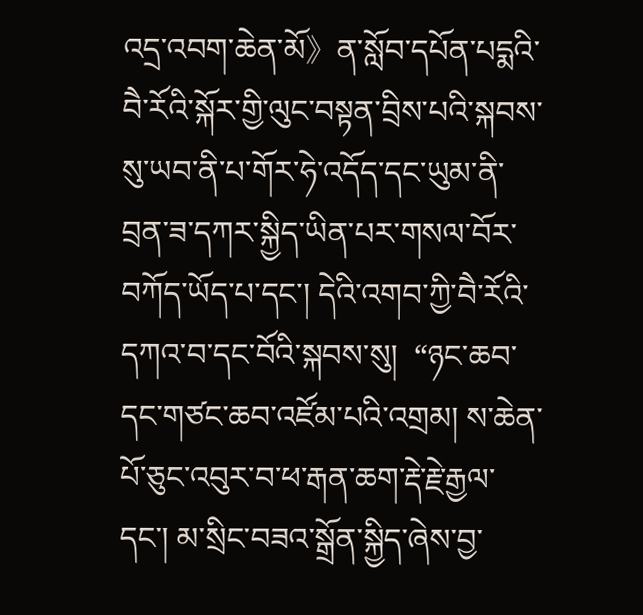འདྲ་འབག་ཆེན་མོ》ན་སློབ་དཔོན་པདྨའི་བཻ་རོའི་སྐོར་གྱི་ལུང་བསྟན་བྲིས་པའི་སྐབས་སུ་ཡབ་ནི་པ་གོར་ཧེ་འདོད་དང་ཡུམ་ནི་བྲན་ཟ་དཀར་སྐྱིད་ཡིན་པར་གསལ་བོར་བཀོད་ཡོད་པ་དང་། དེའི་འགབ་ཀྱི་བཻ་རོའི་དཀའ་བ་དང་བོའི་སྐབས་སུ།  “ཉང་ཆབ་དང་གཙང་ཆབ་འཛོམ་པའི་འགྲམ། ས་ཆེན་པོ་ཅུང་འབུར་བ་ཕ་རྒན་ཆག་རྡེ་རྗེ་རྒྱལ་དང་། མ་སྲིང་བཟའ་སྒྲོན་སྐྱིད་ཞེས་བྱ་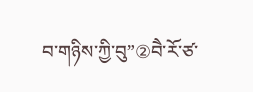བ་གཉིས་ཀྱི་བུ”②བཻ་རོ་ཙ་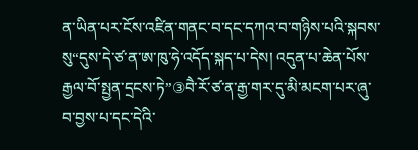ན་ཡིན་པར་ངོས་འཛིན་གནང་བ་དང་དཀའ་བ་གཉིས་པའི་སྐབས་སུ“དུས་དེ་ཙ་ན་ཨ་ཁུ་ཧེ་འདོད་སྐད་པ་དེས། འདུན་པ་ཆེན་པོས་རྒྱལ་བོ་སྤྱན་དྲངས་ཏེ”③བཻ་རོ་ཙ་ན་རྒྱ་གར་དུ་མི་མངག་པར་ཞུ་བ་བྱས་པ་དང་དེའི་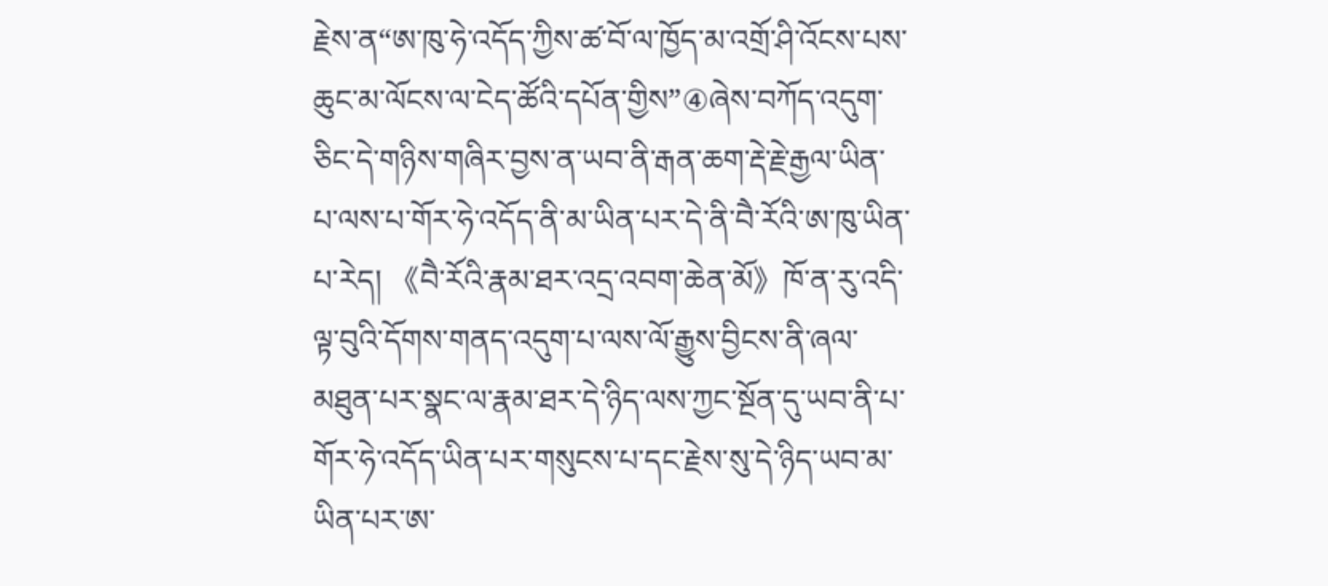རྗེས་ན“ཨ་ཁུ་ཧེ་འདོད་ཀྱིས་ཚ་བོ་ལ་ཁྱོད་མ་འགྲོ་ཤི་འོངས་པས་ཆུང་མ་ལོངས་ལ་ངེད་ཚོའི་དཔོན་གྱིས”④ཞེས་བཀོད་འདུག་ཅིང་དེ་གཉིས་གཞིར་བྱས་ན་ཡབ་ནི་རྒན་ཆག་རྡེ་རྗེ་རྒྱལ་ཡིན་པ་ལས་པ་གོར་ཧེ་འདོད་ནི་མ་ཡིན་པར་དེ་ནི་བཻ་རོའི་ཨ་ཁུ་ཡིན་པ་རེད། 《བཻ་རོའི་རྣམ་ཐར་འདྲ་འབག་ཆེན་མོ》ཁོ་ན་རུ་འདི་ལྟ་བུའི་དོགས་གནད་འདུག་པ་ལས་ལོ་རྒྱུས་བྱིངས་ནི་ཞལ་མཐུན་པར་སྣང་ལ་རྣམ་ཐར་དེ་ཉིད་ལས་ཀྱང་སྔོན་དུ་ཡབ་ནི་པ་གོར་ཧེ་འདོད་ཡིན་པར་གསུངས་པ་དང་རྗེས་སུ་དེ་ཉིད་ཡབ་མ་ཡིན་པར་ཨ་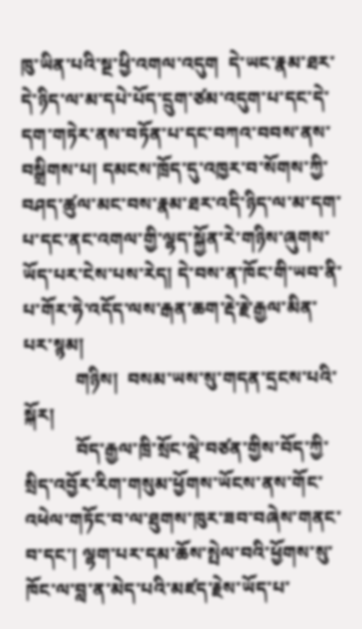ཁུ་ཡིན་པའི་སྔ་ཕྱི་འགལ་འདུག  དེ་ཡང་རྣམ་ཐར་དེ་ཉིད་ལ་མ་དཔེ་པོད་དྲུག་ཙམ་འདུག་པ་དང་དེ་དག་གཏེར་ནས་བཏོན་པ་དང་བཀའ་བབས་ནས་བསྒྲིགས་པ། དམངས་ཁྲོད་དུ་འཁྱར་བ་སོགས་ཀྱི་བཤད་ཚུལ་མང་བས་རྣམ་ཐར་འདི་ཉིད་ལ་མ་དག་པ་དང་ནང་འགལ་གྱི་ལྷད་སྐྱོན་རེ་གཉིས་ཞུགས་ཡོད་པར་ངེས་པས་རེད། དེ་བས་ན་ཁོང་གི་ཡབ་ནི་པ་གོར་ཧེ་འདོད་ལས་རྒན་ཆག་རྡེ་རྗེ་རྒྱལ་མིན་པར་སྙམ།
           གཉིས།  བསམ་ཡས་སུ་གདན་དྲངས་པའི་སྐོར།
           བོད་རྒྱལ་ཁྲི་སྲོང་ལྡེ་བཙན་གྱིས་བོད་ཀྱི་སྲིད་འབྱོར་རིག་གསུམ་ཕྱོགས་ཡོངས་ནས་གོང་འཕེལ་གཏོང་བ་ལ་ཐུགས་ཁུར་ཟབ་བཞེས་གནང་བ་དང་། ལྷག་པར་དམ་ཆོས་སྤེལ་བའི་ཕྱོགས་སུ་ཁོང་ལ་བླ་ན་མེད་པའི་མཛད་རྗེས་ཡོད་པ་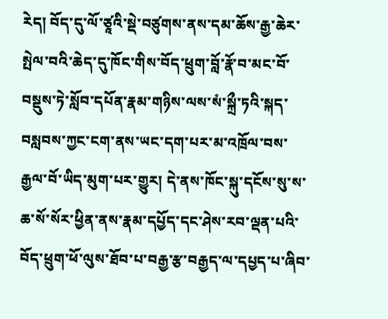རེད། བོད་དུ་ལོ་ཙཱའི་སྡེ་བཙུགས་ནས་དམ་ཆོས་རྒྱ་ཆེར་སྤེལ་བའི་ཆེད་དུ་ཁོང་གིས་བོད་ཕྲུག་བློ་རྣོ་བ་མང་བོ་བསྡུས་ཏེ་སློབ་དཔོན་རྣམ་གཉིས་ལས་སཾ་སྐྲྀ་ཏའི་སྐད་བསླབས་ཀྱང་ངག་ནས་ཡང་དག་པར་མ་འཁྲོལ་བས་རྒྱལ་བོ་ཡིད་མུག་པར་གྱུར། དེ་ནས་ཁོང་སྐུ་དངོས་སུ་ས་ཆ་སོ་སོར་ཕྱིན་ནས་རྣམ་དཔྱོད་དང་ཤེས་རབ་ལྡན་པའི་བོད་ཕྲུག་ཕོ་ལུས་ཐོབ་པ་བརྒྱ་རྩ་བརྒྱད་ལ་དཔྱད་པ་ཞིབ་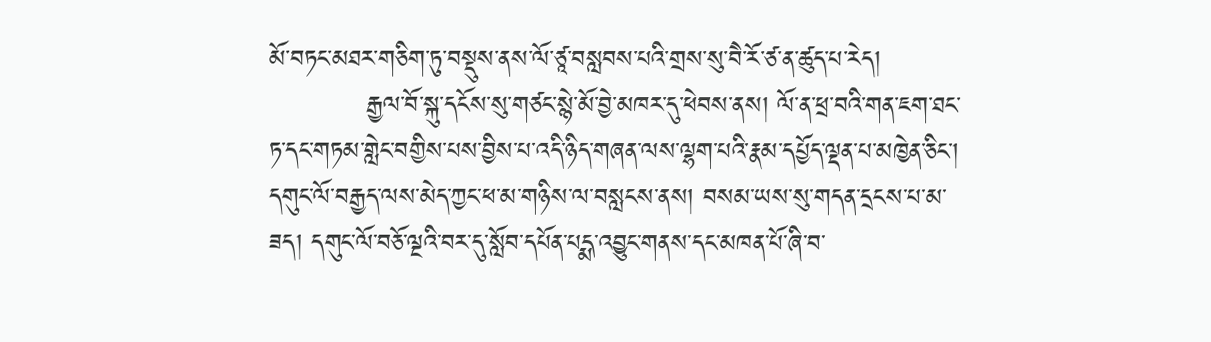མོ་བཏང་མཐར་གཅིག་ཏུ་བསྡུས་ནས་ལོ་ཙཱ་བསླབས་པའི་གྲས་སུ་བཻ་རོ་ཙ་ན་ཚུད་པ་རེད།
           རྒྱལ་བོ་སྐུ་དངོས་སུ་གཙང་སྙེ་མོ་བྱེ་མཁར་དུ་ཕེབས་ནས། ལོ་ན་ཕྲ་བའི་གན་ཇག་ཐང་ཏ་དང་གཏམ་གླེང་བགྱིས་པས་བྱིས་པ་འདི་ཉིད་གཞན་ལས་ལྷག་པའི་རྣམ་དཔྱོད་ལྡན་པ་མཁྱེན་ཅིང་། དགུང་ལོ་བརྒྱད་ལས་མེད་ཀྱང་ཕ་མ་གཉིས་ལ་བསླངས་ནས། བསམ་ཡས་སུ་གདན་དྲངས་པ་མ་ཟད། དགུང་ལོ་བཅོ་ལྔའི་བར་དུ་སློབ་དཔོན་པདྨ་འབྱུང་གནས་དང་མཁན་པོ་ཞི་བ་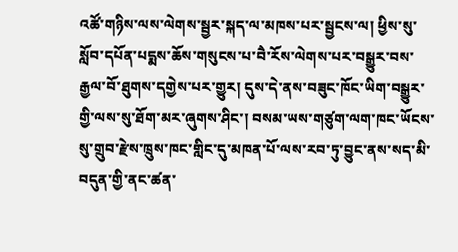འཚོ་གཉིས་ལས་ལེགས་སྦྱར་སྐད་ལ་མཁས་པར་སྦྱངས་ལ། ཕྱིས་སུ་སློབ་དཔོན་པདྨས་ཆོས་གསུངས་པ་བཻ་རོས་ལེགས་པར་བསྒྱུར་བས་རྒྱལ་བོ་ཐུགས་དགྱེས་པར་གྱུར། དུས་དེ་ནས་བཟུང་ཁོང་ཡིག་བསྒྱུར་གྱི་ལས་སུ་ཐོག་མར་ཞུགས་ཤིང་། བསམ་ཡས་གཙུག་ལག་ཁང་ཡོངས་སུ་གྲུབ་རྫེས་ཁྲུས་ཁང་གླིང་དུ་མཁན་པོ་ལས་རབ་ཏུ་བྱུང་ནས་སད་མི་བདུན་གྱི་ནང་ཚན་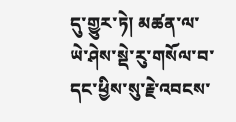དུ་གྱུར་ཏེ། མཚན་ལ་ཡེ་ཤེས་སྡེ་རུ་གསོལ་བ་དང་ཕྱིས་སུ་རྗེ་འབངས་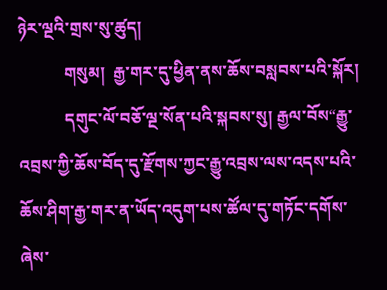ཉེར་ལྔའི་གྲས་སུ་ཚུད།
           གསུམ།  རྒྱ་གར་དུ་ཕྱིན་ནས་ཆོས་བསླབས་པའི་སྐོར།
           དགུང་ལོ་བཅོ་ལྔ་སོན་པའི་སྐབས་སུ། རྒྱལ་བོས“རྒྱུ་འབྲས་ཀྱི་ཆོས་བོད་དུ་རྫོགས་ཀྱང་རྒྱུ་འབྲས་ལས་འདས་པའི་ཆོས་ཤིག་རྒྱ་གར་ན་ཡོད་འདུག་པས་ཚོལ་དུ་གཏོང་དགོས་ཞེས་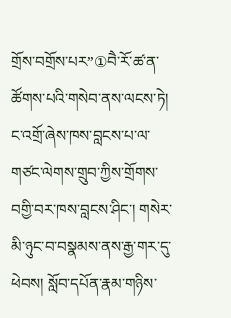གྲོས་བགྲོས་པར”①བཻ་རོ་ཚ་ན་ཚོགས་པའི་གསེབ་ནས་ལངས་ཏེ། ང་འགྲོ་ཞེས་ཁས་བླངས་པ་ལ་གཙང་ལེགས་གྲུབ་ཀྱིས་གྲོགས་བགྱི་བར་ཁས་བླངས་ཤིང་། གསེར་མི་ཉུང་བ་བསྣམས་ནས་རྒྱ་གར་དུ་ཕེབས། སློབ་དཔོན་རྣམ་གཉིས་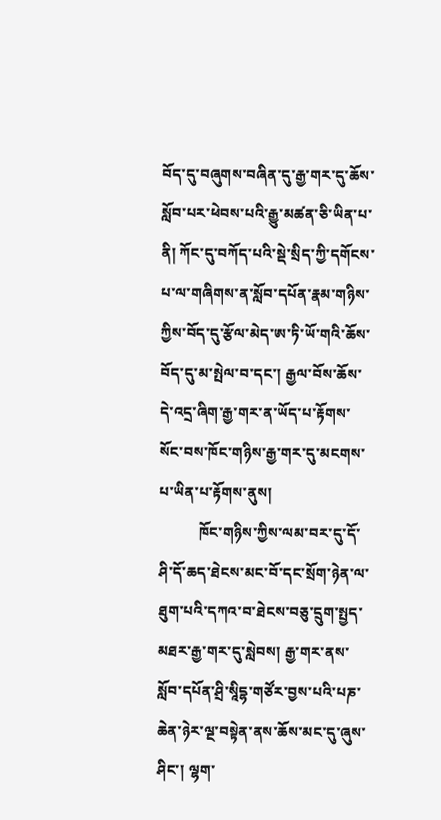བོད་དུ་བཞུགས་བཞིན་དུ་རྒྱ་གར་དུ་ཆོས་སློབ་པར་ཕེབས་པའི་རྒྱུ་མཚན་ཅི་ཡིན་པ་ནི། ཀོང་དུ་བཀོད་པའི་སྡེ་སྲིད་ཀྱི་དགོངས་པ་ལ་གཞིགས་ན་སློབ་དཔོན་རྣམ་གཉིས་ཀྱིས་བོད་དུ་རྩོལ་མེད་ཨ་ཏི་ཡོ་གའི་ཆོས་བོད་དུ་མ་སྤེལ་བ་དང་། རྒྱལ་བོས་ཆོས་དེ་འདྲ་ཞིག་རྒྱ་གར་ན་ཡོད་པ་རྟོགས་སོང་བས་ཁོང་གཉིས་རྒྱ་གར་དུ་མངགས་པ་ཡིན་པ་རྟོགས་ནུས།
           ཁོང་གཉིས་ཀྱིས་ལམ་བར་དུ་དོ་ཤི་དོ་ཆད་ཐེངས་མང་བོ་དང་སྲོག་ཉེན་ལ་ཐུག་པའི་དཀའ་བ་ཐེངས་བཅུ་དྲུག་སྤྱད་མཐར་རྒྱ་གར་དུ་སླེབས། རྒྱ་གར་ནས་སློབ་དཔོན་ཤྲི་སཱིདྷ་གཙོར་བྱས་པའི་པཎ་ཆེན་ཉེར་ལྔ་བསྟེན་ནས་ཆོས་མང་དུ་ཞུས་ཤིང་། ལྷག་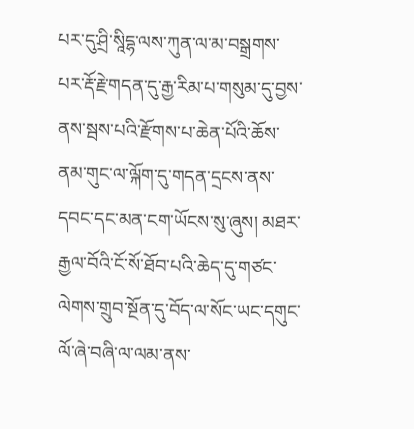པར་དུ་ཤྲི་སཱིདྷ་ལས་ཀུན་ལ་མ་བསྒྲགས་པར་རྡོ་རྗེ་གདན་དུ་རྒྱ་རིམ་པ་གསུམ་དུ་བྱས་ནས་སྦས་པའི་རྫོགས་པ་ཆེན་པོའི་ཆོས་ནམ་གུང་ལ་ལྐོག་དུ་གདན་དྲངས་ནས་དབང་དང་མན་ངག་ཡོངས་སུ་ཞུས། མཐར་རྒྱལ་བོའི་ངོ་སོ་ཐོབ་པའི་ཆེད་དུ་གཙང་ལེགས་གྲུབ་སྔོན་དུ་བོད་ལ་སོང་ཡང་དགུང་ལོ་ཞེ་བཞི་ལ་ལམ་ནས་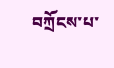བཀྲོངས་པ་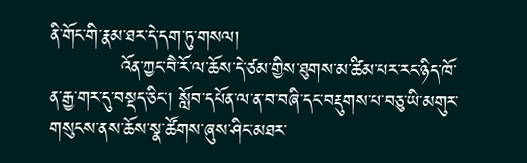ནི་གོང་གི་རྣམ་ཐར་དེ་དག་ཏུ་གསལ།
           འོན་ཀྱང་བཻ་རོ་ལ་ཆོས་དེ་ཙམ་གྱིས་ཐུགས་མ་ཚིམ་པར་རང་ཉིད་ཁོ་ན་རྒྱ་གར་དུ་བསྡད་ཅིང་། སློབ་དཔོན་ལ་ན་བ་བཞི་དང་བརྡུགས་པ་བཅུ་ཡི་མགུར་གསུངས་ནས་ཆོས་སྣ་ཚོགས་ཞུས་ཤིང་མཐར་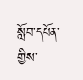སློབ་དཔོན་གྱིས་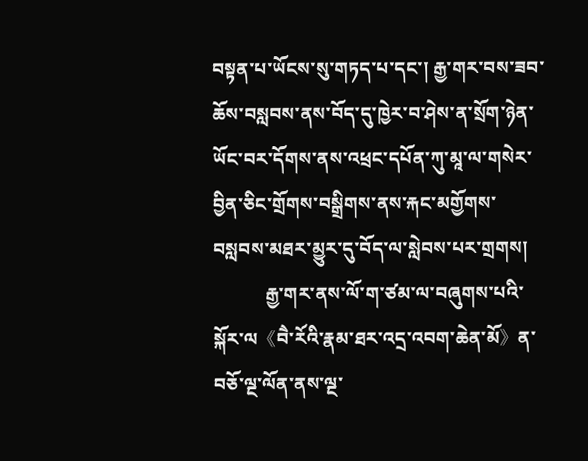བསྟན་པ་ཡོངས་སུ་གཏད་པ་དང་། རྒྱ་གར་བས་ཟབ་ཆོས་བསླབས་ནས་བོད་དུ་ཁྱེར་བ་ཤེས་ན་སྲོག་ཉེན་ཡོང་བར་དོགས་ནས་འཕྲང་དཔོན་ཀུ་མཱ་ལ་གསེར་བྱིན་ཅིང་གྲོགས་བསྒྲིགས་ནས་རྐང་མགྱོགས་བསླབས་མཐར་མྱུར་དུ་བོད་ལ་སླེབས་པར་གྲགས།
           རྒྱ་གར་ནས་ལོ་ག་ཙམ་ལ་བཞུགས་པའི་སྐོར་ལ《བཻ་རོའི་རྣམ་ཐར་འདྲ་འབག་ཆེན་མོ》ན་བཅོ་ལྔ་ལོན་ནས་ལྔ་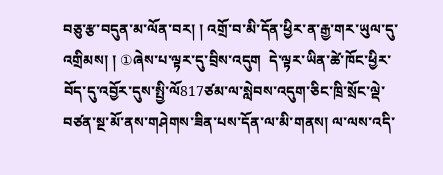བཅུ་རྩ་བདུན་མ་ལོན་བར། ། འགྲོ་བ་མི་དོན་ཕྱིར་ན་རྒྱ་གར་ཡུལ་དུ་འགྲིམས། ། ①ཞེས་པ་ལྟར་དུ་བྲིས་འདུག  དེ་ལྟར་ཡིན་ཚེ་ཁོང་ཕྱིར་བོད་དུ་འབྱོར་དུས་སྤྱི་ལོ817ཙམ་ལ་སླེབས་འདུག་ཅིང་ཁྲི་སྲོང་ལྡེ་བཙན་སྔ་མོ་ནས་གཤེགས་ཟིན་པས་དོན་ལ་མི་གནས། ལ་ལས་འདི་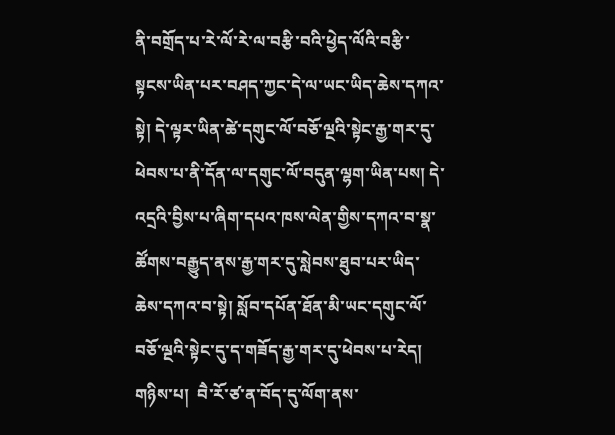ནི་བགྲོད་པ་རེ་ལོ་རེ་ལ་བརྩི་བའི་ཕྱེད་ལོའི་བརྩི་སྟངས་ཡིན་པར་བཤད་ཀྱང་དེ་ལ་ཡང་ཡིད་ཆེས་དཀའ་སྟེ། དེ་ལྟར་ཡིན་ཚེ་དགུང་ལོ་བཅོ་ལྔའི་སྟེང་རྒྱ་གར་དུ་ཕེབས་པ་ནི་དོན་ལ་དགུང་ལོ་བདུན་ལྷག་ཡིན་པས། དེ་འདྲའི་བྱིས་པ་ཞིག་དཔའ་ཁས་ལེན་གྱིས་དཀའ་བ་སྣ་ཚོགས་བརྒྱུད་ནས་རྒྱ་གར་དུ་སླེབས་ཐུབ་པར་ཡིད་ཆེས་དཀའ་བ་སྟེ། སློབ་དཔོན་ཐོན་མི་ཡང་དགུང་ལོ་བཅོ་ལྔའི་སྟེང་དུ་ད་གཟོད་རྒྱ་གར་དུ་ཕེབས་པ་རེད།
གཉིས་པ།  བཻ་རོ་ཙ་ན་བོད་དུ་ལོག་ནས་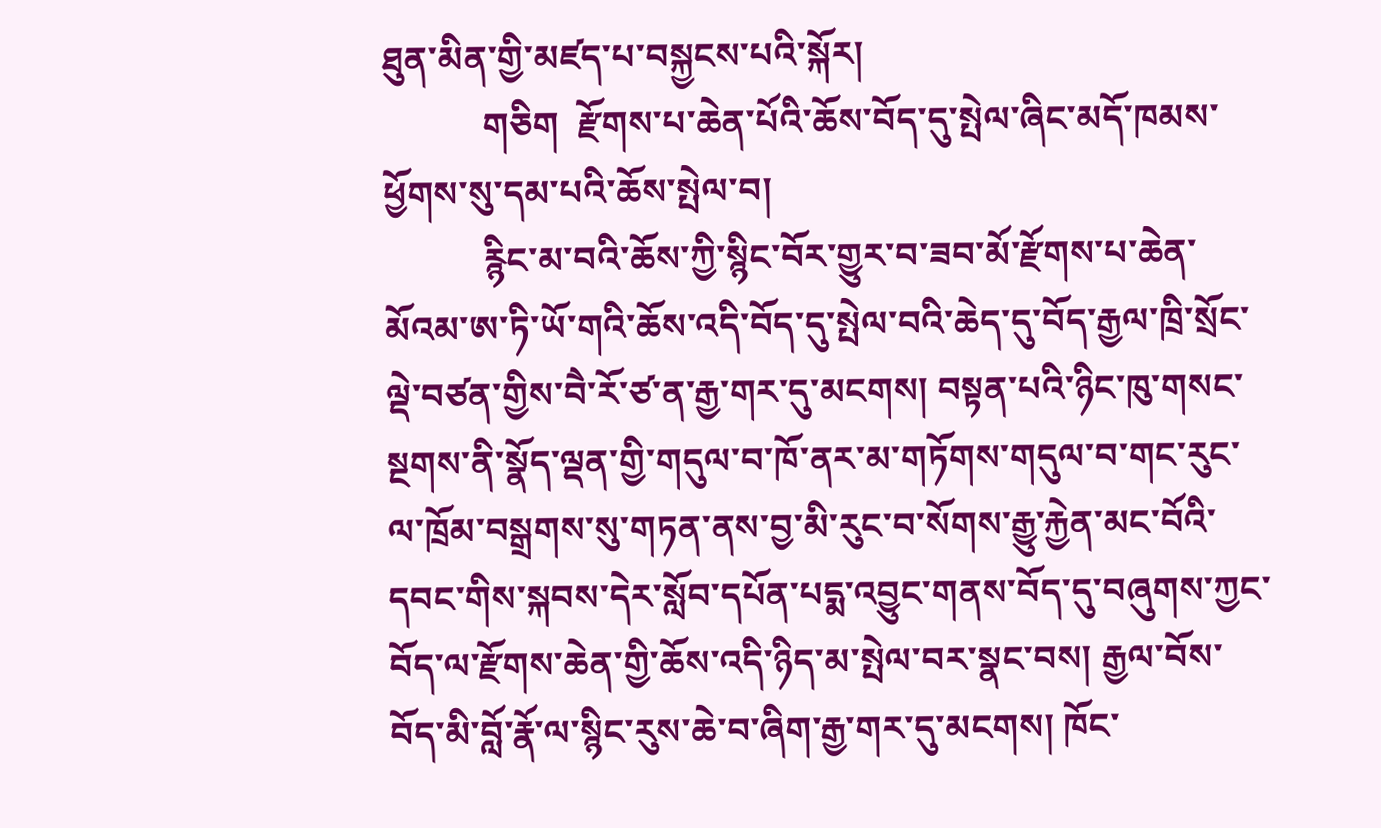ཐུན་མིན་གྱི་མཛད་པ་བསྐྱངས་པའི་སྐོར།
           གཅིག  རྫོགས་པ་ཆེན་པོའི་ཆོས་བོད་དུ་སྤེལ་ཞིང་མདོ་ཁམས་ཕྱོགས་སུ་དམ་པའི་ཆོས་སྤེལ་བ།
           རྙིང་མ་བའི་ཆོས་ཀྱི་སྙིང་བོར་གྱུར་བ་ཟབ་མོ་རྫོགས་པ་ཆེན་མོའམ་ཨ་ཏི་ཡོ་གའི་ཆོས་འདི་བོད་དུ་སྤེལ་བའི་ཆེད་དུ་བོད་རྒྱལ་ཁྲི་སྲོང་ལྡེ་བཙན་གྱིས་བཻ་རོ་ཙ་ན་རྒྱ་གར་དུ་མངགས། བསྟན་པའི་ཉིང་ཁུ་གསང་སྔགས་ནི་སྣོད་ལྡན་གྱི་གདུལ་བ་ཁོ་ནར་མ་གཏོགས་གདུལ་བ་གང་རུང་ལ་ཁྲོམ་བསྒྲགས་སུ་གཏན་ནས་བྱ་མི་རུང་བ་སོགས་རྒྱུ་རྐྱེན་མང་བོའི་དབང་གིས་སྐབས་དེར་སློབ་དཔོན་པདྨ་འབྱུང་གནས་བོད་དུ་བཞུགས་ཀྱང་བོད་ལ་རྫོགས་ཆེན་གྱི་ཆོས་འདི་ཉིད་མ་སྤེལ་བར་སྣང་བས། རྒྱལ་བོས་བོད་མི་བློ་རྣོ་ལ་སྙིང་རུས་ཆེ་བ་ཞིག་རྒྱ་གར་དུ་མངགས། ཁོང་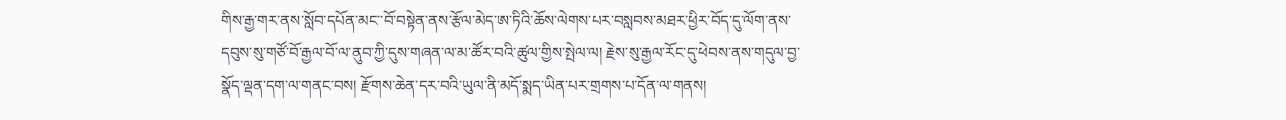གིས་རྒྱ་གར་ནས་སློབ་དཔོན་མང་་བོ་བསྟེན་ནས་རྩོལ་མེད་ཨ་ཏིའི་ཆོས་ལེགས་པར་བསླབས་མཐར་ཕྱིར་བོད་དུ་ལོག་ནས་དབུས་སུ་གཙོ་བོ་རྒྱལ་བོ་ལ་ནུབ་ཀྱི་དུས་གཞན་ལ་མ་ཚོར་བའི་ཚུལ་གྱིས་སྤེལ་ལ། རྗེས་སུ་རྒྱལ་རོང་དུ་ཕེབས་ནས་གདུལ་བྱ་སྣོད་ལྡན་དག་ལ་གནང་བས། རྫོགས་ཆེན་དར་བའི་ཡུལ་ནི་མདོ་སྨད་ཡིན་པར་གྲགས་པ་དོན་ལ་གནས།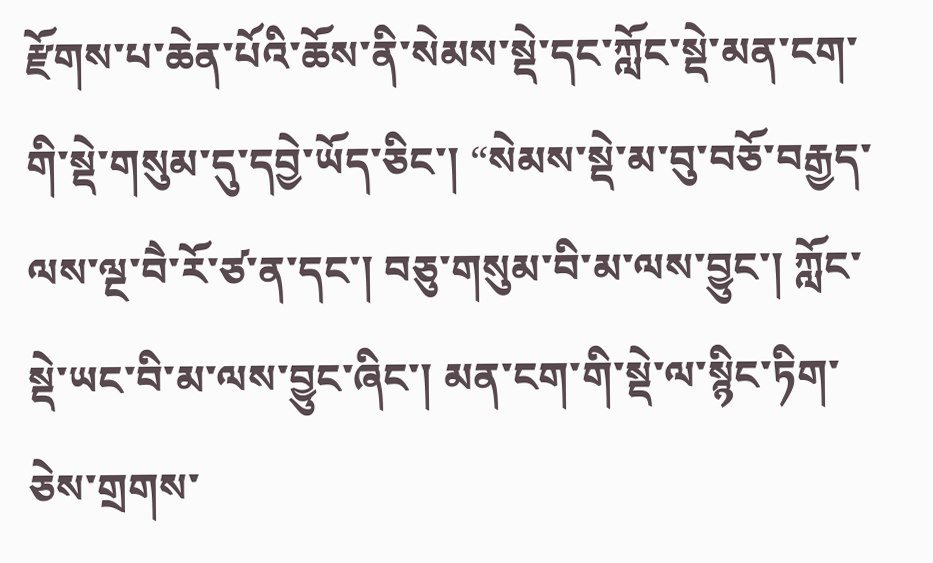རྫོགས་པ་ཆེན་པོའི་ཆོས་ནི་སེམས་སྡེ་དང་ཀློང་སྡེ་མན་ངག་གི་སྡེ་གསུམ་དུ་དབྱེ་ཡོད་ཅིང་། “སེམས་སྡེ་མ་བུ་བཅོ་བརྒྱད་ལས་ལྔ་བཻ་རོ་ཙ་ན་དང་། བཅུ་གསུམ་བི་མ་ལས་བྱུང་། ཀློང་སྡེ་ཡང་བི་མ་ལས་བྱུང་ཞིང་། མན་ངག་གི་སྡེ་ལ་སྙིང་ཏིག་ཅེས་གྲགས་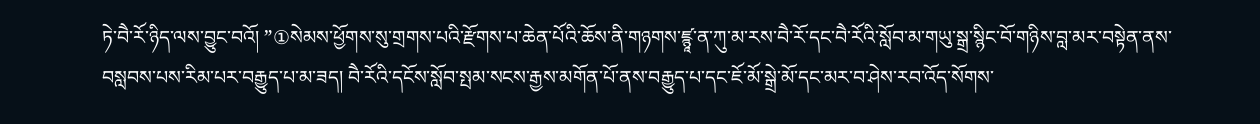ཏེ་བཻ་རོ་ཉིད་ལས་བྱུང་བའོ། ”①སེམས་ཕྱོགས་སུ་གྲགས་པའི་རྫོགས་པ་ཆེན་པོའི་ཆོས་ནི་གཉགས་ཛྙཱ་ན་ཀུ་མ་རས་བཻ་རོ་དང་བཻ་རོའི་སློབ་མ་གཡུ་སྒྲ་སྙིང་བོ་གཉིས་བླ་མར་བསྟེན་ནས་བསླབས་པས་རིམ་པར་བརྒྱུད་པ་མ་ཟད། བཻ་རོའི་དངོས་སློབ་སྤམ་སངས་རྒྱས་མགོན་པོ་ནས་བརྒྱུད་པ་དང་ཇོ་མོ་སྒྲེ་མོ་དང་མར་བ་ཤེས་རབ་འོད་སོགས་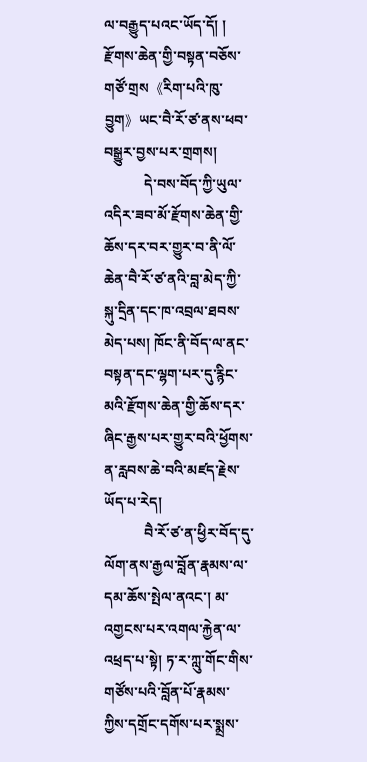ལ་བརྒྱུད་པའང་ཡོད་དོ། ། རྫོགས་ཆེན་གྱི་བསྟན་བཅོས་གཙོ་གྲས《རིག་པའི་ཁུ་བྱུག》ཡང་བཻ་རོ་ཙ་ནས་ཕབ་བསྒྱུར་བྱས་པར་གྲགས།
           དེ་བས་བོད་ཀྱི་ཡུལ་འདིར་ཟབ་མོ་རྫོགས་ཆེན་གྱི་ཆོས་དར་བར་གྱུར་བ་ནི་ལོ་ཆེན་བཻ་རོ་ཙ་ནའི་བླ་མེད་ཀྱི་སྐུ་དྲིན་དང་ཁ་འབྲལ་ཐབས་མེད་པས། ཁོང་ནི་བོད་ལ་ནང་བསྟན་དང་ལྷག་པར་དུ་རྙིང་མའི་རྫོགས་ཆེན་གྱི་ཆོས་དར་ཞིང་རྒྱས་པར་གྱུར་བའི་ཕྱོགས་ན་རླབས་ཆེ་བའི་མཛད་རྗེས་ཡོད་པ་རེད།
           བཻ་རོ་ཙ་ན་ཕྱིར་བོད་དུ་ལོག་ནས་རྒྱལ་བློན་རྣམས་ལ་དམ་ཆོས་སྤེལ་ནའང་། མ་འགྱངས་པར་འགལ་རྐྱེན་ལ་འཕྲད་པ་སྟེ། ཏ་ར་ཀླུ་གོང་གིས་གཙོས་པའི་བློན་པོ་རྣམས་ཀྱིས་དགྲོང་དགོས་པར་སྨྲས་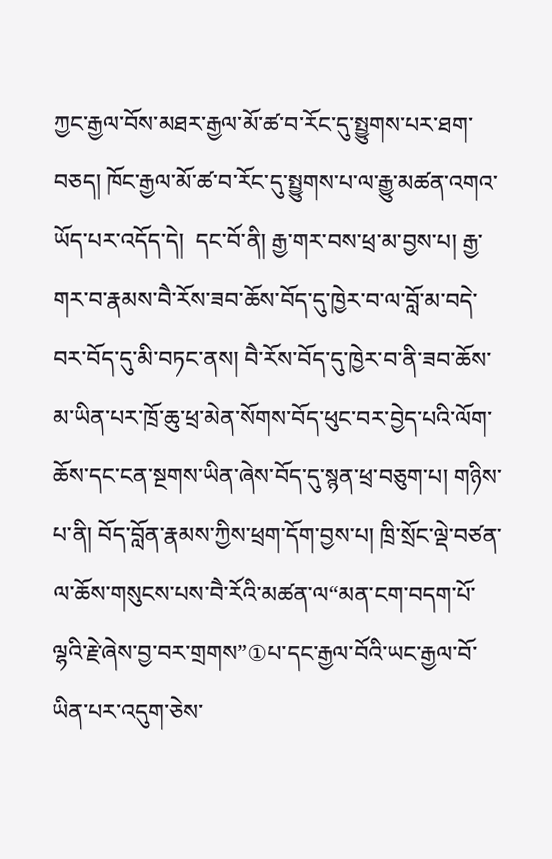ཀྱང་རྒྱལ་བོས་མཐར་རྒྱལ་མོ་ཚ་བ་རོང་དུ་སྤྱུགས་པར་ཐག་བཅད། ཁོང་རྒྱལ་མོ་ཚ་བ་རོང་དུ་སྤྱུགས་པ་ལ་རྒྱུ་མཚན་འགའ་ཡོད་པར་འདོད་དེ།  དང་བོ་ནི། རྒྱ་གར་བས་ཕྲ་མ་བྱས་པ། རྒྱ་གར་བ་རྣམས་བཻ་རོས་ཟབ་ཆོས་བོད་དུ་ཁྱེར་བ་ལ་བློ་མ་བདེ་བར་བོད་དུ་མི་བཏང་ནས། བཻ་རོས་བོད་དུ་ཁྱེར་བ་ནི་ཟབ་ཆོས་མ་ཡིན་པར་ཁྲོ་ཆུ་ཕྲ་མེན་སོགས་བོད་ཕུང་བར་བྱེད་པའི་ལོག་ཆོས་དང་ངན་སྔགས་ཡིན་ཞེས་བོད་དུ་སྙན་ཕྲ་བཅུག་པ། གཉིས་པ་ནི། བོད་བློན་རྣམས་ཀྱིས་ཕྲག་དོག་བྱས་པ། ཁྲི་སྲོང་ལྡེ་བཙན་ལ་ཆོས་གསུངས་པས་བཻ་རོའི་མཚན་ལ“མན་ངག་བདག་པོ་ལྷའི་རྗེ་ཞེས་བྱ་བར་གྲགས”①པ་དང་རྒྱལ་བོའི་ཡང་རྒྱལ་བོ་ཡིན་པར་འདུག་ཅེས་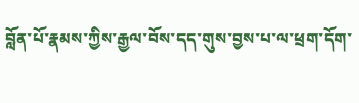བློན་པོ་རྣམས་ཀྱིས་རྒྱལ་བོས་དད་གུས་བྱས་པ་ལ་ཕྲག་དོག་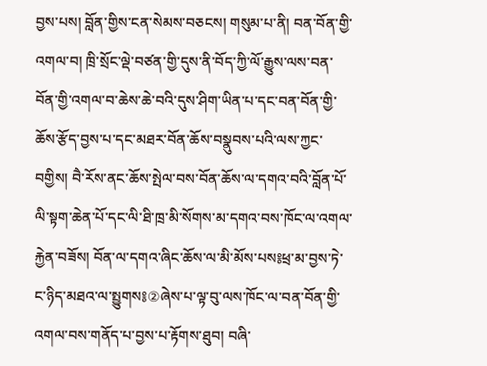བྱས་པས། བློན་གྱིས་ངན་སེམས་བཅངས། གསུམ་པ་ནི། བན་བོན་གྱི་འགལ་བ། ཁྲི་སྲོང་ལྡེ་བཙན་གྱི་དུས་ནི་བོད་ཀྱི་ལོ་རྒྱུས་ལས་བན་བོན་གྱི་འགལ་བ་ཆེས་ཆེ་བའི་དུས་ཤིག་ཡིན་པ་དང་བན་བོན་གྱི་ཆོས་རྩོད་བྱས་པ་དང་མཐར་བོན་ཆོས་བསྣུབས་པའི་ལས་ཀྱང་བགྱིས། བཻ་རོས་ནང་ཆོས་སྤེལ་བས་བོན་ཆོས་ལ་དགའ་བའི་བློན་པོ་ལི་སྟག་ཆེན་པོ་དང་ལི་ཐི་ཁྲ་མི་སོགས་མ་དགའ་བས་ཁོང་ལ་འགལ་རྐྱེན་བཟོས། བོན་ལ་དགའ་ཞིང་ཆོས་ལ་མི་མོས་པས༔ཕྲ་མ་བྱས་ཏེ་ང་ཉིད་མཐའ་ལ་སྤྱུགས༔②ཞེས་པ་ལྟ་བུ་ལས་ཁོང་ལ་བན་བོན་གྱི་འགལ་བས་གནོད་པ་བྱས་པ་རྟོགས་ཐུབ། བཞི་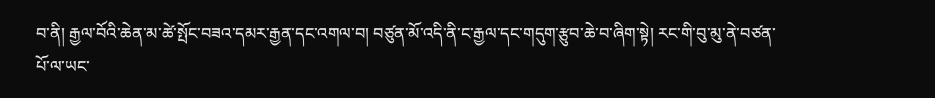བ་ནི། རྒྱལ་བོའི་ཆེན་མ་ཚེ་སྤོང་བཟའ་དམར་རྒྱན་དང་འགལ་བ། བཙུན་མོ་འདི་ནི་ང་རྒྱལ་དང་གདུག་རྩུབ་ཆེ་བ་ཞིག་སྟེ། རང་གི་བུ་མུ་ནེ་བཙན་པོ་ལ་ཡང་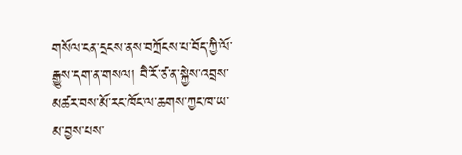གསོལ་ངན་དྲངས་ནས་བཀྲོངས་པ་བོད་ཀྱི་ལོ་རྒྱུས་དག་ན་གསལ། བཻ་རོ་ཙ་ན་སྐྱེས་འབྲས་མཚར་བས་མོ་རང་ཁོང་ལ་ཆགས་ཀྱང་ཁ་ཡ་མ་བྱས་པས་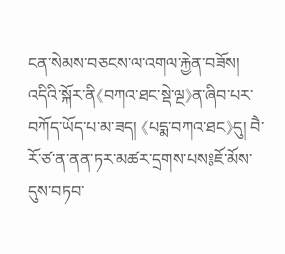ངན་སེམས་བཅངས་ལ་འགལ་རྐྱེན་བཟོས། འདིའི་སྐོར་ནི《བཀའ་ཐང་སྡེ་ལྔ》ན་ཞིབ་པར་བཀོད་ཡོད་པ་མ་ཟད། 《པདྨ་བཀའ་ཐང》དུ། བཻ་རོ་ཙ་ན་ནན་ཏར་མཚར་དྲགས་པས༔ཇོ་མོས་དུས་བཏབ་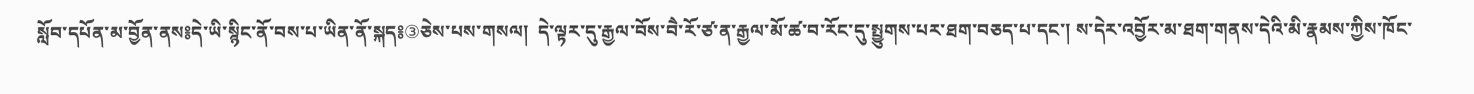སློབ་དཔོན་མ་བྱོན་ནས༔དེ་ཡི་སྙིང་ནོ་བས་པ་ཡིན་ནོ་སྐད༔③ཅེས་པས་གསལ།  དེ་ལྟར་དུ་རྒྱལ་བོས་བཻ་རོ་ཙ་ན་རྒྱལ་མོ་ཚ་བ་རོང་དུ་སྤྱུགས་པར་ཐག་བཅད་པ་དང་། ས་དེར་འབྱོར་མ་ཐག་གནས་དེའི་མི་རྣམས་ཀྱིས་ཁོང་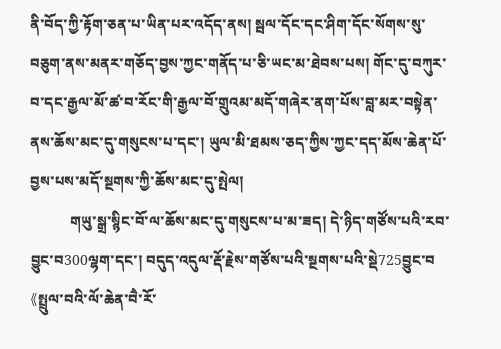ནི་བོད་ཀྱི་རྟོག་ཅན་པ་ཡིན་པར་འདོད་ནས། སྦལ་དོང་དང་ཤིག་དོང་སོགས་སུ་བཅུག་ནས་མནར་གཅོད་བྱས་ཀྱང་གནོད་པ་ཅི་ཡང་མ་ཐེབས་པས། གོང་དུ་བཀུར་བ་དང་རྒྱལ་མོ་ཚ་བ་རོང་གི་རྒྱལ་བོ་གྲུའམ་མདོ་གཞེར་ནག་པོས་བླ་མར་བསྟེན་ནས་ཆོས་མང་དུ་གསུངས་པ་དང་། ཡུལ་མི་ཐམས་ཅད་ཀྱིས་ཀྱང་དད་མོས་ཆེན་པོ་བྱས་པས་མདོ་སྔགས་ཀྱི་ཆོས་མང་དུ་སྤེལ།
           གཡུ་སྒྲ་སྙིང་བོ་ལ་ཆོས་མང་དུ་གསུངས་པ་མ་ཟད། དེ་ཉིད་གཙོས་པའི་རབ་བྱུང་བ300ལྷག་དང་། བདུད་འདུལ་རྡོ་རྗེས་གཙོས་པའི་སྔགས་པའི་སྡེ725བྱུང་བ《སྤྲུལ་བའི་ལོ་ཆེན་བཻ་རོ་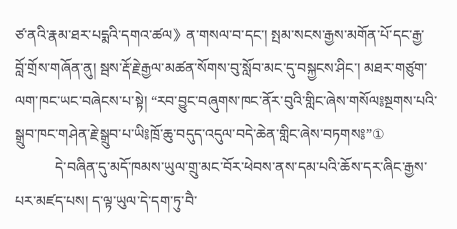ཙ་ནའི་རྣམ་ཐར་པདྨའི་དགའ་ཚལ》ན་གསལ་བ་དང་། སྤམ་སངས་རྒྱས་མགོན་པོ་དང་རྒྱ་བློ་གྲོས་གཞོན་ནུ། སྦས་རྡོ་རྗེ་རྒྱལ་མཚན་སོགས་བུ་སློབ་མང་དུ་བསྐྱངས་ཤིང་། མཐར་གཙུག་ལག་ཁང་ཡང་བཞེངས་པ་སྟེ། “རབ་བྱུང་བཞུགས་ཁང་ནོར་བུའི་གླིང་ཞེས་གསོལ༔སྔགས་པའི་སྒྲུབ་ཁང་གཤེན་རྗེ་སྒྲུབ་པ་ཡི༔ཁྲོ་ཆུ་བདུད་འདུལ་བདེ་ཆེན་གླིང་ཞེས་བཏགས༔”①
           དེ་བཞིན་དུ་མདོ་ཁམས་ཡུལ་གྲུ་མང་བོར་ཕེབས་ནས་དམ་པའི་ཆོས་དར་ཞིང་རྒྱས་པར་མཛད་པས། ད་ལྟ་ཡུལ་དེ་དག་ཏུ་བཻ་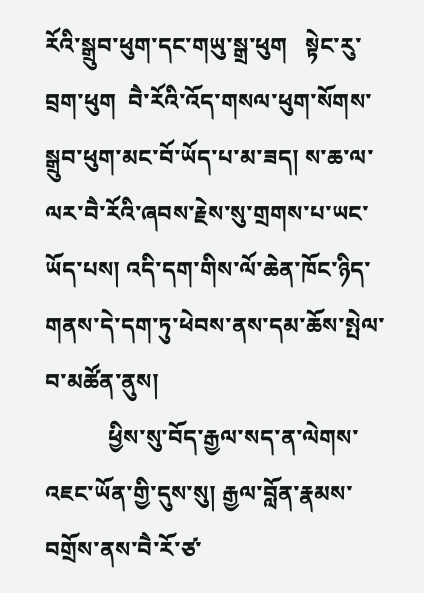རོའི་སྒྲུབ་ཕུག་དང་གཡུ་སྒྲ་ཕུག   སྟེང་རུ་བྲག་ཕུག  བཻ་རོའི་འོད་གསལ་ཕུག་སོགས་སྒྲུབ་ཕུག་མང་བོ་ཡོད་པ་མ་ཟད། ས་ཆ་ལ་ལར་བཻ་རོའི་ཞབས་རྗེས་སུ་གྲགས་པ་ཡང་ཡོད་པས། འདི་དག་གིས་ལོ་ཆེན་ཁོང་ཉིད་གནས་དེ་དག་ཏུ་ཕེབས་ནས་དམ་ཆོས་སྤེལ་བ་མཚོན་ནུས།
           ཕྱིས་སུ་བོད་རྒྱལ་སད་ན་ལེགས་འཇང་ཡོན་གྱི་དུས་སུ། རྒྱལ་བློན་རྣམས་བགྲོས་ནས་བཻ་རོ་ཙ་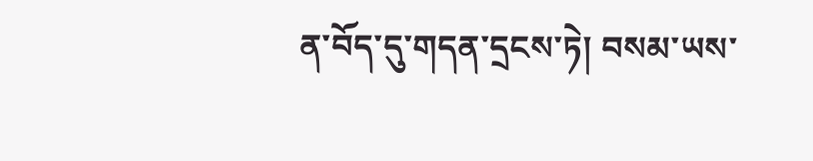ན་བོད་དུ་གདན་དྲངས་ཏེ། བསམ་ཡས་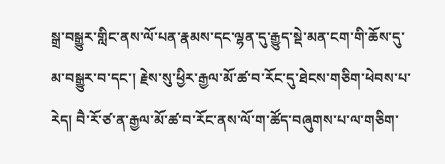སྒྲ་བསྒྱུར་གླིང་ནས་ལོ་པན་རྣམས་དང་ལྷན་དུ་རྒྱུད་སྡེ་མན་ངག་གི་ཆོས་དུ་མ་བསྒྱུར་བ་དང་། རྗེས་སུ་ཕྱིར་རྒྱལ་མོ་ཚ་བ་རོང་དུ་ཐེངས་གཅིག་ཕེབས་པ་རེད། བཻ་རོ་ཙ་ན་རྒྱལ་མོ་ཚ་བ་རོང་ནས་ལོ་ག་ཚོད་བཞུགས་པ་ལ་གཅིག་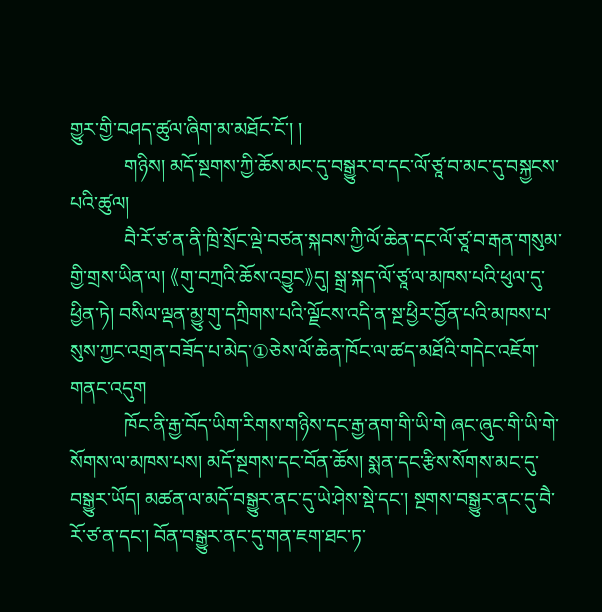གྱུར་གྱི་བཤད་ཚུལ་ཞིག་མ་མཐོང་ངོ་། །
           གཉིས། མདོ་སྔགས་ཀྱི་ཆོས་མང་དུ་བསྒྱུར་བ་དང་ལོ་ཙཱ་བ་མང་དུ་བསྐྱངས་པའི་ཚུལ།
           བཻ་རོ་ཙ་ན་ནི་ཁྲི་སྲོང་ལྡེ་བཙན་སྐབས་ཀྱི་ལོ་ཆེན་དང་ལོ་ཙཱ་བ་རྒན་གསུམ་གྱི་གྲས་ཡིན་ལ། 《གུ་བཀྲའི་ཆོས་འབྱུང》དུ། སྒྲ་སྐད་ལོ་ཙཱ་ལ་མཁས་པའི་ཕུལ་དུ་ཕྱིན་ཏེ། བསིལ་ལྡན་མྱུ་གུ་དཀྲིགས་པའི་ལྗོངས་འདི་ན་སྔ་ཕྱིར་བྱོན་པའི་མཁས་པ་སུས་ཀྱང་འགྲན་བཟོད་པ་མེད་①ཅེས་ལོ་ཆེན་ཁོང་ལ་ཚད་མཐོའི་གདེང་འཇོག་གནང་འདུག
           ཁོང་ནི་རྒྱ་བོད་ཡིག་རིགས་གཉིས་དང་རྒྱ་ནག་གི་ཡི་གེ ཞང་ཞུང་གི་ཡི་གེ་སོགས་ལ་མཁས་པས། མདོ་སྔགས་དང་བོན་ཆོས། སྨན་དང་རྩིས་སོགས་མང་དུ་བསྒྱུར་ཡོད། མཚན་ལ་མདོ་བསྒྱུར་ནང་དུ་ཡེ་ཤེས་སྡེ་དང་། སྔགས་བསྒྱུར་ནང་དུ་བཻ་རོ་ཙ་ན་དང་། བོན་བསྒྱུར་ནང་དུ་གན་ཇག་ཐང་ཏ་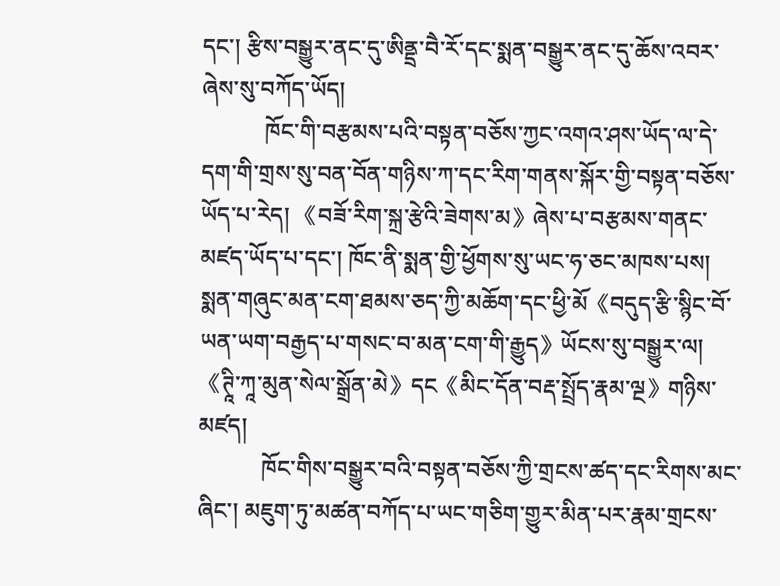དང་། རྩིས་བསྒྱུར་ནང་དུ་ཨིནྡྲ་བཻ་རོ་དང་སྨན་བསྒྱུར་ནང་དུ་ཆོས་འབར་ཞེས་སུ་བཀོད་ཡོད།
           ཁོང་གི་བརྩམས་པའི་བསྟན་བཅོས་ཀྱང་འགའ་ཤས་ཡོད་ལ་དེ་དག་གི་གྲས་སུ་བན་བོན་གཉིས་ཀ་དང་རིག་གནས་སྐོར་གྱི་བསྟན་བཅོས་ཡོད་པ་རེད། 《བཟོ་རིག་སྐྲ་རྩེའི་ཟེགས་མ》ཞེས་པ་བརྩམས་གནང་མཛད་ཡོད་པ་དང་། ཁོང་ནི་སྨན་གྱི་ཕྱོགས་སུ་ཡང་ཧ་ཅང་མཁས་པས། སྨན་གཞུང་མན་ངག་ཐམས་ཅད་ཀྱི་མཆོག་དང་ཕྱི་མོ《བདུད་རྩི་སྙིང་བོ་ཡན་ཡག་བརྒྱད་པ་གསང་བ་མན་ངག་གི་རྒྱུད》ཡོངས་སུ་བསྒྱུར་ལ། 《ཊཱི་ཀཱ་མུན་སེལ་སྒྲོན་མེ》དང《མིང་དོན་བརྡ་སྤྲོད་རྣམ་ལྔ》གཉིས་མཛད།
           ཁོང་གིས་བསྒྱུར་བའི་བསྟན་བཅོས་ཀྱི་གྲངས་ཚད་དང་རིགས་མང་ཞིང་། མཇུག་ཏུ་མཚན་བཀོད་པ་ཡང་གཅིག་གྱུར་མིན་པར་རྣམ་གྲངས་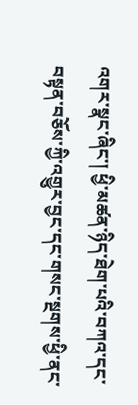འགར་སྣང་ཞིང་། ཕྱི་མཚན་ཉིད་ཐེག་པའི་བཀའ་དང་བསྟན་བཅོས་ཀྱི་འགྱུར་བྱང་དང་གསང་སྔགས་ཕྱི་ནང་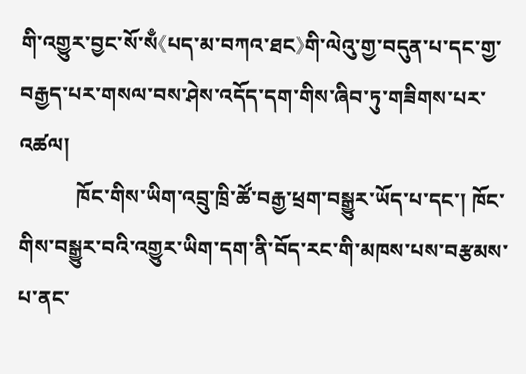གི་འགྱུར་བྱང་སོ་སྃ《པད་མ་བཀའ་ཐང》གི་ལེའུ་གྱ་བདུན་པ་དང་གྱ་བརྒྱད་པར་གསལ་བས་ཤེས་འདོད་དག་གིས་ཞིབ་ཏུ་གཟིགས་པར་འཚལ།
           ཁོང་གིས་ཡིག་འབྲུ་ཁྲི་ཚོ་བརྒྱ་ཕྲག་བསྒྱུར་ཡོད་པ་དང་། ཁོང་གིས་བསྒྱུར་བའི་འགྱུར་ཡིག་དག་ནི་བོད་རང་གི་མཁས་པས་བརྩམས་པ་ནང་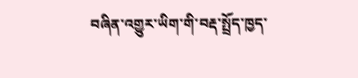བཞིན་འགྱུར་ཡིག་གི་བརྡ་སྤྲོད་ཁྱད་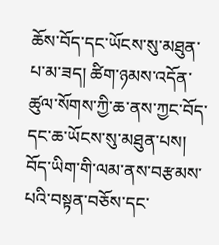ཆོས་བོད་དང་ཡོངས་སུ་མཐུན་པ་མ་ཟད། ཚིག་ཉམས་འདོན་ཚུལ་སོགས་ཀྱི་ཆ་ནས་ཀྱང་བོད་དང་ཆ་ཡོངས་སུ་མཐུན་པས། བོད་ཡིག་གི་ལམ་ནས་བརྩམས་པའི་བསྟན་བཅོས་དང་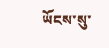ཡོངས་སུ་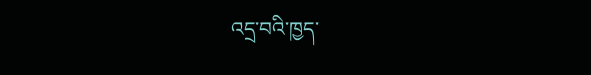འདྲ་བའི་ཁྱད་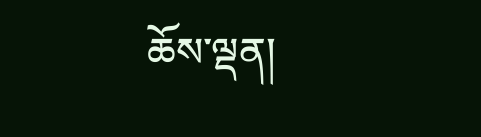ཆོས་ལྡན།